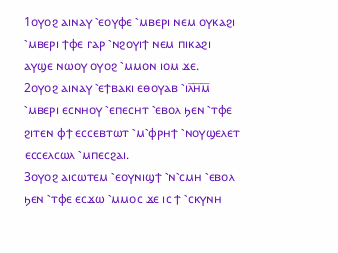1ⲟⲩⲟϩ ⲁⲓⲛⲁⲩ ⳿ⲉⲟⲩⲫⲉ ⳿ⲙⲃⲉⲣⲓ ⲛⲉⲙ ⲟⲩⲕⲁϩⲓ ⳿ⲙⲃⲉⲣⲓ ϯⲫⲉ ⲅⲁⲣ ⳿ⲛϩⲟⲩⲓϯ ⲛⲉⲙ ⲡⲓⲕⲁϩⲓ ⲁⲩϣⲉ ⲛⲱⲟⲩ ⲟⲩⲟϩ ⳿ⲙⲙⲟⲛ ⲓⲟⲙ ϫⲉ.
2ⲟⲩⲟϩ ⲁⲓⲛⲁⲩ ⳿ⲉϯⲃⲁⲕⲓ ⲉⲑⲟⲩⲁⲃ ⳿ⲓⲗ̅ⲏ̅ⲙ̅ ⳿ⲙⲃⲉⲣⲓ ⲉⲥⲛⲏⲟⲩ ⳿ⲉⲡⲉⲥⲏⲧ ⳿ⲉⲃⲟⲗ ϧⲉⲛ ⳿ⲧⲫⲉ ϩⲓⲧⲉⲛ ⲫϯ ⲉⲥⲥⲉⲃⲧⲱⲧ ⳿ⲙ⳿ⲫⲣⲏϯ ⳿ⲛⲟⲩϣⲉⲗⲉⲧ ⲉⲥⲥⲉⲗⲥⲱⲗ ⳿ⲙⲡⲉⲥϩⲁⲓ.
3ⲟⲩⲟϩ ⲁⲓⲥⲱⲧⲉⲙ ⳿ⲉⲟⲩⲛⲓϣϯ ⳿ⲛ⳿ⲥⲙⲏ ⳿ⲉⲃⲟⲗ ϧⲉⲛ ⳿ⲧⲫⲉ ⲉⲥϫⲱ ⳿ⲙⲙⲟⲥ ϫⲉ ⲓⲥ ϯ ⳿ⲥⲕⲩⲛⲏ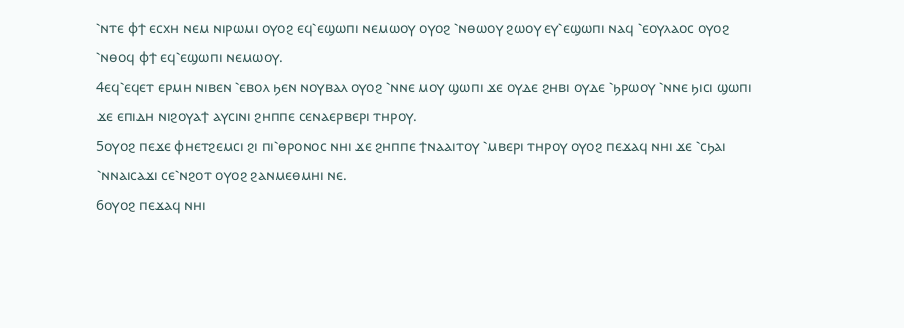⳿ⲛⲧⲉ ⲫϯ ⲉⲥⲭⲏ ⲛⲉⲙ ⲛⲓⲣⲱⲙⲓ ⲟⲩⲟϩ ⲉϥ⳿ⲉϣⲱⲡⲓ ⲛⲉⲙⲱⲟⲩ ⲟⲩⲟϩ ⳿ⲛⲑⲱⲟⲩ ϩⲱⲟⲩ ⲉⲩ⳿ⲉϣⲱⲡⲓ ⲛⲁϥ ⳿ⲉⲟⲩⲗⲁⲟⲥ ⲟⲩⲟϩ ⳿ⲛⲑⲟϥ ⲫϯ ⲉϥ⳿ⲉϣⲱⲡⲓ ⲛⲉⲙⲱⲟⲩ.
4ⲉϥ⳿ⲉϥⲉⲧ ⲉⲣⲙⲏ ⲛⲓⲃⲉⲛ ⳿ⲉⲃⲟⲗ ϧⲉⲛ ⲛⲟⲩⲃⲁⲗ ⲟⲩⲟϩ ⳿ⲛⲛⲉ ⲙⲟⲩ ϣⲱⲡⲓ ϫⲉ ⲟⲩⲇⲉ ϩⲏⲃⲓ ⲟⲩⲇⲉ ⳿ϧⲣⲱⲟⲩ ⳿ⲛⲛⲉ ϧⲓⲥⲓ ϣⲱⲡⲓ ϫⲉ ⲉⲡⲓⲇⲏ ⲛⲓϩⲟⲩⲁϯ ⲁⲩⲥⲓⲛⲓ ϩⲏⲡⲡⲉ ⲥⲉⲛⲁⲉⲣⲃⲉⲣⲓ ⲧⲏⲣⲟⲩ.
5ⲟⲩⲟϩ ⲡⲉϫⲉ ⲫⲏⲉⲧϩⲉⲙⲥⲓ ϩⲓ ⲡⲓ⳿ⲑⲣⲟⲛⲟⲥ ⲛⲏⲓ ϫⲉ ϩⲏⲡⲡⲉ ϯⲛⲁⲁⲓⲧⲟⲩ ⳿ⲙⲃⲉⲣⲓ ⲧⲏⲣⲟⲩ ⲟⲩⲟϩ ⲡⲉϫⲁϥ ⲛⲏⲓ ϫⲉ ⳿ⲥϧⲁⲓ ⳿ⲛⲛⲁⲓⲥⲁϫⲓ ⲥⲉ⳿ⲛϩⲟⲧ ⲟⲩⲟϩ ϩⲁⲛⲙⲉⲑⲙⲏⲓ ⲛⲉ.
6ⲟⲩⲟϩ ⲡⲉϫⲁϥ ⲛⲏⲓ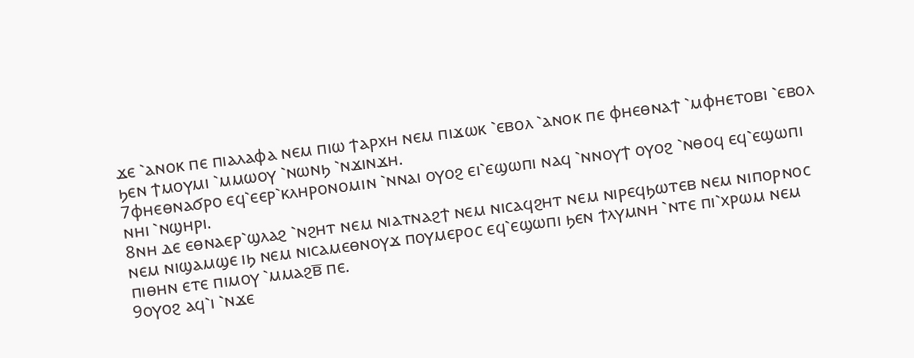ϫⲉ ⳿ⲁⲛⲟⲕ ⲡⲉ ⲡⲓⲁⲗⲁⲫⲁ ⲛⲉⲙ ⲡⲓⲱ ϯⲁⲣⲭⲏ ⲛⲉⲙ ⲡⲓϫⲱⲕ ⳿ⲉⲃⲟⲗ ⳿ⲁⲛⲟⲕ ⲡⲉ ⲫⲏⲉⲑⲛⲁϯ ⳿ⲙⲫⲏⲉⲧⲟⲃⲓ ⳿ⲉⲃⲟⲗ ϧⲉⲛ ϯⲙⲟⲩⲙⲓ ⳿ⲙⲙⲱⲟⲩ ⳿ⲛⲱⲛϧ ⳿ⲛϫⲓⲛϫⲏ.
7ⲫⲏⲉⲑⲛⲁϭⲣⲟ ⲉϥ⳿ⲉⲉⲣ⳿ⲕⲗⲏⲣⲟⲛⲟⲙⲓⲛ ⳿ⲛⲛⲁⲓ ⲟⲩⲟϩ ⲉⲓ⳿ⲉϣⲱⲡⲓ ⲛⲁϥ ⳿ⲛⲛⲟⲩϯ ⲟⲩⲟϩ ⳿ⲛⲑⲟϥ ⲉϥ⳿ⲉϣⲱⲡⲓ ⲛⲏⲓ ⳿ⲛϣⲏⲣⲓ.
8ⲛⲏ ⲇⲉ ⲉⲑⲛⲁⲉⲣ⳿ϣⲗⲁϩ ⳿ⲛϩⲏⲧ ⲛⲉⲙ ⲛⲓⲁⲧⲛⲁϩϯ ⲛⲉⲙ ⲛⲓⲥⲁϥϩⲏⲧ ⲛⲉⲙ ⲛⲓⲣⲉϥϧⲱⲧⲉⲃ ⲛⲉⲙ ⲛⲓⲡⲟⲣⲛⲟⲥ ⲛⲉⲙ ⲛⲓϣⲁⲙϣⲉ ⲓϧ ⲛⲉⲙ ⲛⲓⲥⲁⲙⲉⲑⲛⲟⲩϫ ⲡⲟⲩⲙⲉⲣⲟⲥ ⲉϥ⳿ⲉϣⲱⲡⲓ ϧⲉⲛ ϯⲗⲩⲙⲛⲏ ⳿ⲛⲧⲉ ⲡⲓ⳿ⲭⲣⲱⲙ ⲛⲉⲙ ⲡⲓⲑⲏⲛ ⲉⲧⲉ ⲡⲓⲙⲟⲩ ⳿ⲙⲙⲁϩⲃ̅ ⲡⲉ.
9ⲟⲩⲟϩ ⲁϥ⳿ⲓ ⳿ⲛϫⲉ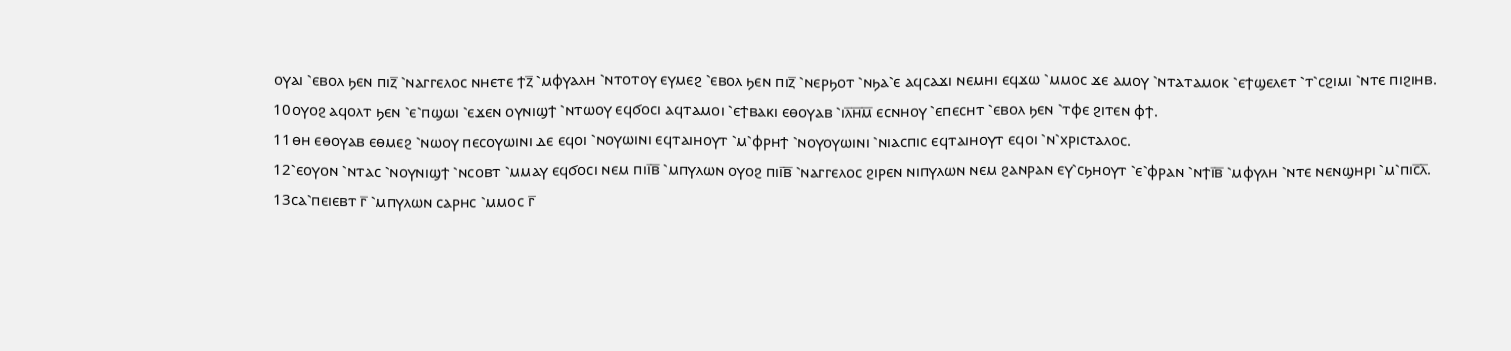ⲟⲩⲁⲓ ⳿ⲉⲃⲟⲗ ϧⲉⲛ ⲡⲓⲍ̅ ⳿ⲛⲁⲅⲅⲉⲗⲟⲥ ⲛⲏⲉⲧⲉ ϯⲍ̅ ⳿ⲙⲫⲩⲁⲗⲏ ⳿ⲛⲧⲟⲧⲟⲩ ⲉⲩⲙⲉϩ ⳿ⲉⲃⲟⲗ ϧⲉⲛ ⲡⲓⲍ̅ ⳿ⲛⲉⲣϧⲟⲧ ⳿ⲛϧⲁ⳿ⲉ ⲁϥⲥⲁϫⲓ ⲛⲉⲙⲏⲓ ⲉϥϫⲱ ⳿ⲙⲙⲟⲥ ϫⲉ ⲁⲙⲟⲩ ⳿ⲛⲧⲁⲧⲁⲙⲟⲕ ⳿ⲉϯϣⲉⲗⲉⲧ ⳿ⲧ⳿ⲥϩⲓⲙⲓ ⳿ⲛⲧⲉ ⲡⲓϩⲓⲏⲃ.
10ⲟⲩⲟϩ ⲁϥⲟⲗⲧ ϧⲉⲛ ⳿ⲉ⳿ⲡϣⲱⲓ ⳿ⲉϫⲉⲛ ⲟⲩⲛⲓϣϯ ⳿ⲛⲧⲱⲟⲩ ⲉϥϭⲟⲥⲓ ⲁϥⲧⲁⲙⲟⲓ ⳿ⲉϯⲃⲁⲕⲓ ⲉⲑⲟⲩⲁⲃ ⳿ⲓⲗ̅ⲏ̅ⲙ̅ ⲉⲥⲛⲏⲟⲩ ⳿ⲉⲡⲉⲥⲏⲧ ⳿ⲉⲃⲟⲗ ϧⲉⲛ ⳿ⲧⲫⲉ ϩⲓⲧⲉⲛ ⲫϯ.
11ⲑⲏ ⲉⲑⲟⲩⲁⲃ ⲉⲑⲙⲉϩ ⳿ⲛⲱⲟⲩ ⲡⲉⲥⲟⲩⲱⲓⲛⲓ ⲇⲉ ⲉϥⲟⲓ ⳿ⲛⲟⲩⲱⲓⲛⲓ ⲉϥⲧⲁⲓⲏⲟⲩⲧ ⳿ⲙ⳿ⲫⲣⲏϯ ⳿ⲛⲟⲩⲟⲩⲱⲓⲛⲓ ⳿ⲛⲓⲁⲥⲡⲓⲥ ⲉϥⲧⲁⲓⲏⲟⲩⲧ ⲉϥⲟⲓ ⳿ⲛ⳿ⲭⲣⲓⲥⲧⲁⲗⲟⲥ.
12⳿ⲉⲟⲩⲟⲛ ⳿ⲛⲧⲁⲥ ⳿ⲛⲟⲩⲛⲓϣϯ ⳿ⲛⲥⲟⲃⲧ ⳿ⲙⲙⲁⲩ ⲉϥϭⲟⲥⲓ ⲛⲉⲙ ⲡⲓⲓ̅ⲃ̅ ⳿ⲙⲡⲩⲗⲱⲛ ⲟⲩⲟϩ ⲡⲓⲓ̅ⲃ̅ ⳿ⲛⲁⲅⲅⲉⲗⲟⲥ ϩⲓⲣⲉⲛ ⲛⲓⲡⲩⲗⲱⲛ ⲛⲉⲙ ϩⲁⲛⲣⲁⲛ ⲉⲩ⳿ⲥϧⲏⲟⲩⲧ ⳿ⲉ⳿ⲫⲣⲁⲛ ⳿ⲛϯⲓ̅ⲃ̅ ⳿ⲙⲫⲩⲗⲏ ⳿ⲛⲧⲉ ⲛⲉⲛϣⲏⲣⲓ ⳿ⲙ⳿ⲡⲓⲥ̅ⲗ̅.
13ⲥⲁ⳿ⲡⲉⲓⲉⲃⲧ ⲅ̅ ⳿ⲙⲡⲩⲗⲱⲛ ⲥⲁⲣⲏⲥ ⳿ⲙⲙⲟⲥ ⲅ̅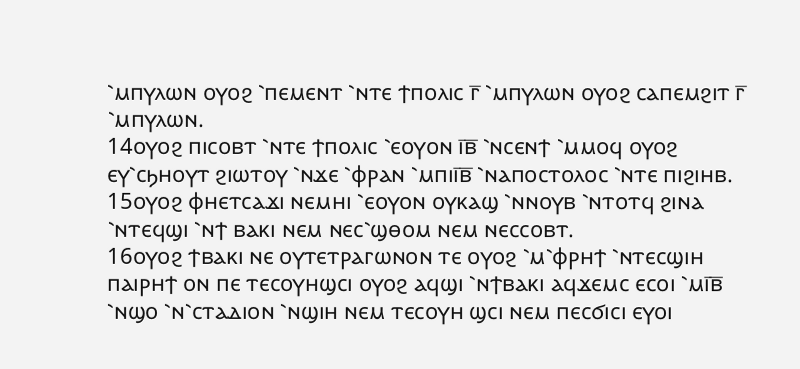⳿ⲙⲡⲩⲗⲱⲛ ⲟⲩⲟϩ ⳿ⲡⲉⲙⲉⲛⲧ ⳿ⲛⲧⲉ ϯⲡⲟⲗⲓⲥ ⲅ̅ ⳿ⲙⲡⲩⲗⲱⲛ ⲟⲩⲟϩ ⲥⲁⲡⲉⲙϩⲓⲧ ⲅ̅ ⳿ⲙⲡⲩⲗⲱⲛ.
14ⲟⲩⲟϩ ⲡⲓⲥⲟⲃⲧ ⳿ⲛⲧⲉ ϯⲡⲟⲗⲓⲥ ⳿ⲉⲟⲩⲟⲛ ⲓ̅ⲃ̅ ⳿ⲛⲥⲉⲛϯ ⳿ⲙⲙⲟϥ ⲟⲩⲟϩ ⲉⲩ⳿ⲥϧⲏⲟⲩⲧ ϩⲓⲱⲧⲟⲩ ⳿ⲛϫⲉ ⳿ⲫⲣⲁⲛ ⳿ⲙⲡⲓⲓ̅ⲃ̅ ⳿ⲛⲁⲡⲟⲥⲧⲟⲗⲟⲥ ⳿ⲛⲧⲉ ⲡⲓϩⲓⲏⲃ.
15ⲟⲩⲟϩ ⲫⲏⲉⲧⲥⲁϫⲓ ⲛⲉⲙⲏⲓ ⳿ⲉⲟⲩⲟⲛ ⲟⲩⲕⲁϣ ⳿ⲛⲛⲟⲩⲃ ⳿ⲛⲧⲟⲧϥ ϩⲓⲛⲁ ⳿ⲛⲧⲉϥϣⲓ ⳿ⲛϯ ⲃⲁⲕⲓ ⲛⲉⲙ ⲛⲉⲥ⳿ϣⲑⲟⲙ ⲛⲉⲙ ⲛⲉⲥⲥⲟⲃⲧ.
16ⲟⲩⲟϩ ϯⲃⲁⲕⲓ ⲛⲉ ⲟⲩⲧⲉⲧⲣⲁⲅⲱⲛⲟⲛ ⲧⲉ ⲟⲩⲟϩ ⳿ⲙ⳿ⲫⲣⲏϯ ⳿ⲛⲧⲉⲥϣⲓⲏ ⲡⲁⲓⲣⲏϯ ⲟⲛ ⲡⲉ ⲧⲉⲥⲟⲩⲏϣⲥⲓ ⲟⲩⲟϩ ⲁϥϣⲓ ⳿ⲛϯⲃⲁⲕⲓ ⲁϥϫⲉⲙⲥ ⲉⲥⲟⲓ ⳿ⲙⲓ̅ⲃ̅ ⳿ⲛϣⲟ ⳿ⲛ⳿ⲥⲧⲁⲇⲓⲟⲛ ⳿ⲛϣⲓⲏ ⲛⲉⲙ ⲧⲉⲥⲟⲩⲏ ϣⲥⲓ ⲛⲉⲙ ⲡⲉⲥϭⲓⲥⲓ ⲉⲩⲟⲓ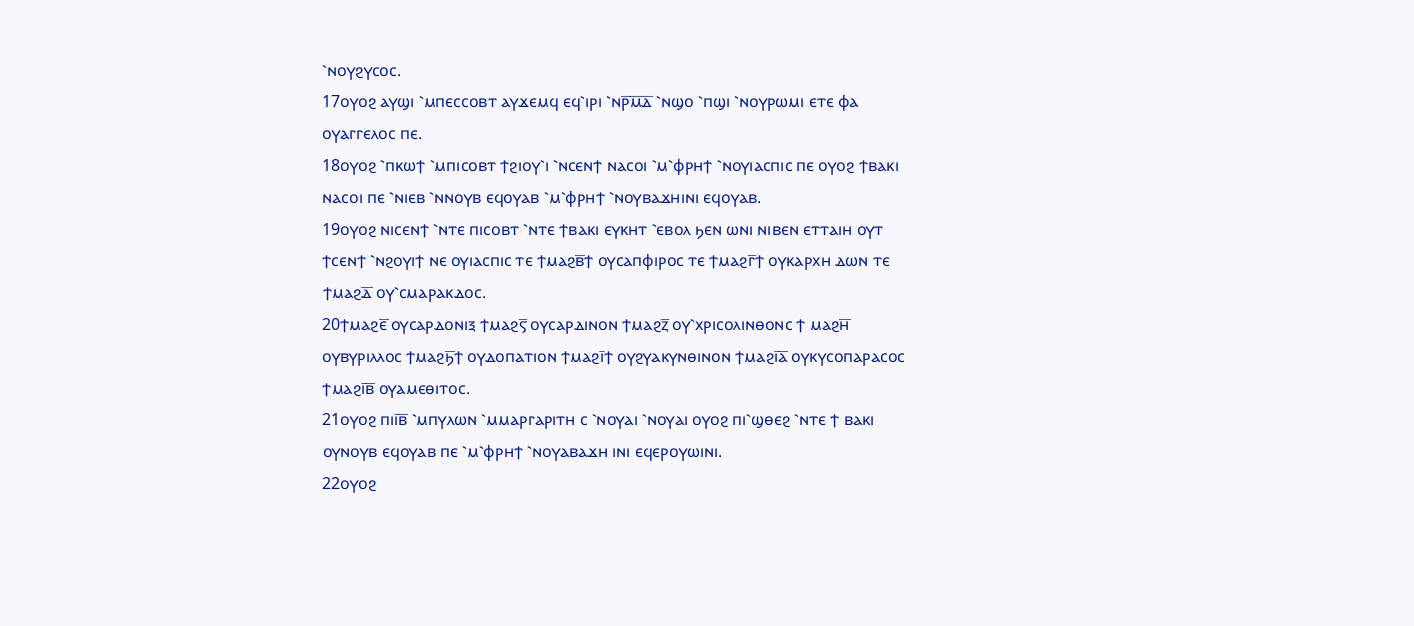⳿ⲛⲟⲩϩⲩⲥⲟⲥ.
17ⲟⲩⲟϩ ⲁⲩϣⲓ ⳿ⲙⲡⲉⲥⲥⲟⲃⲧ ⲁⲩϫⲉⲙϥ ⲉϥ⳿ⲓⲣⲓ ⳿ⲛⲣ̅ⲙ̅ⲇ̅ ⳿ⲛϣⲟ ⳿ⲡϣⲓ ⳿ⲛⲟⲩⲣⲱⲙⲓ ⲉⲧⲉ ⲫⲁ ⲟⲩⲁⲅⲅⲉⲗⲟⲥ ⲡⲉ.
18ⲟⲩⲟϩ ⳿ⲡⲕⲱϯ ⳿ⲙⲡⲓⲥⲟⲃⲧ ϯϩⲓⲟⲩ⳿ⲓ ⳿ⲛⲥⲉⲛϯ ⲛⲁⲥⲟⲓ ⳿ⲙ⳿ⲫⲣⲏϯ ⳿ⲛⲟⲩⲓⲁⲥⲡⲓⲥ ⲡⲉ ⲟⲩⲟϩ ϯⲃⲁⲕⲓ ⲛⲁⲥⲟⲓ ⲡⲉ ⳿ⲛⲓⲉⲃ ⳿ⲛⲛⲟⲩⲃ ⲉϥⲟⲩⲁⲃ ⳿ⲙ⳿ⲫⲣⲏϯ ⳿ⲛⲟⲩⲃⲁϫⲏⲓⲛⲓ ⲉϥⲟⲩⲁⲃ.
19ⲟⲩⲟϩ ⲛⲓⲥⲉⲛϯ ⳿ⲛⲧⲉ ⲡⲓⲥⲟⲃⲧ ⳿ⲛⲧⲉ ϯⲃⲁⲕⲓ ⲉⲩⲕⲏⲧ ⳿ⲉⲃⲟⲗ ϧⲉⲛ ⲱⲛⲓ ⲛⲓⲃⲉⲛ ⲉⲧⲧⲁⲓⲏ ⲟⲩⲧ ϯⲥⲉⲛϯ ⳿ⲛϩⲟⲩⲓϯ ⲛⲉ ⲟⲩⲓⲁⲥⲡⲓⲥ ⲧⲉ ϯⲙⲁϩⲃ̅ϯ ⲟⲩⲥⲁⲡⲫⲓⲣⲟⲥ ⲧⲉ ϯⲙⲁϩⲅ̅ϯ ⲟⲩⲕⲁⲣⲭⲏ ⲇⲱⲛ ⲧⲉ ϯⲙⲁϩⲇ̅ ⲟⲩ⳿ⲥⲙⲁⲣⲁⲕⲇⲟⲥ.
20ϯⲙⲁϩⲉ̅ ⲟⲩⲥⲁⲣⲇⲟⲛⲓⲝ ϯⲙⲁϩⲋ̅ ⲟⲩⲥⲁⲣⲇⲓⲛⲟⲛ ϯⲙⲁϩⲍ̅ ⲟⲩ⳿ⲭⲣⲓⲥⲟⲗⲓⲛⲑⲟⲛⲥ ϯ ⲙⲁϩⲏ̅ ⲟⲩⲃⲩⲣⲓⲗⲗⲟⲥ ϯⲙⲁϩϧ̅ϯ ⲟⲩⲇⲟⲡⲁⲧⲓⲟⲛ ϯⲙⲁϩⲓ̅ϯ ⲟⲩϩⲩⲁⲕⲩⲛⲑⲓⲛⲟⲛ ϯⲙⲁϩⲓ̅ⲁ̅ ⲟⲩⲕⲩⲥⲟⲡⲁⲣⲁⲥⲟⲥ ϯⲙⲁϩⲓ̅ⲃ̅ ⲟⲩⲁⲙⲉⲑⲓⲧⲟⲥ.
21ⲟⲩⲟϩ ⲡⲓⲓ̅ⲃ̅ ⳿ⲙⲡⲩⲗⲱⲛ ⳿ⲙⲙⲁⲣⲅⲁⲣⲓⲧⲏ ⲥ ⳿ⲛⲟⲩⲁⲓ ⳿ⲛⲟⲩⲁⲓ ⲟⲩⲟϩ ⲡⲓ⳿ϣⲑⲉϩ ⳿ⲛⲧⲉ ϯ ⲃⲁⲕⲓ ⲟⲩⲛⲟⲩⲃ ⲉϥⲟⲩⲁⲃ ⲡⲉ ⳿ⲙ⳿ⲫⲣⲏϯ ⳿ⲛⲟⲩⲁⲃⲁϫⲏ ⲓⲛⲓ ⲉϥⲉⲣⲟⲩⲱⲓⲛⲓ.
22ⲟⲩⲟϩ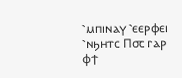⳿ⲙⲡⲓⲛⲁⲩ ⳿ⲉⲉⲣⲫⲉⲓ ⳿ⲛϧⲏⲧⲥ Ⲡ⳪ ⲅⲁⲣ ⲫϯ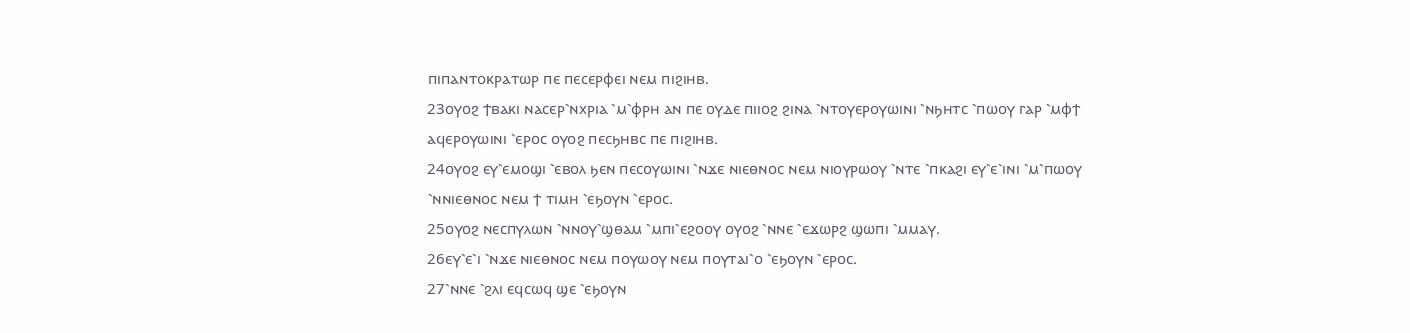ⲡⲓⲡⲁⲛⲧⲟⲕⲣⲁⲧⲱⲣ ⲡⲉ ⲡⲉⲥⲉⲣⲫⲉⲓ ⲛⲉⲙ ⲡⲓϩⲓⲏⲃ.
23ⲟⲩⲟϩ ϯⲃⲁⲕⲓ ⲛⲁⲥⲉⲣ⳿ⲛⲭⲣⲓⲁ ⳿ⲙ⳿ⲫⲣⲏ ⲁⲛ ⲡⲉ ⲟⲩⲇⲉ ⲡⲓⲓⲟϩ ϩⲓⲛⲁ ⳿ⲛⲧⲟⲩⲉⲣⲟⲩⲱⲓⲛⲓ ⳿ⲛϧⲏⲧⲥ ⳿ⲡⲱⲟⲩ ⲅⲁⲣ ⳿ⲙⲫϯ ⲁϥⲉⲣⲟⲩⲱⲓⲛⲓ ⳿ⲉⲣⲟⲥ ⲟⲩⲟϩ ⲡⲉⲥϧⲏⲃⲥ ⲡⲉ ⲡⲓϩⲓⲏⲃ.
24ⲟⲩⲟϩ ⲉⲩ⳿ⲉⲙⲟϣⲓ ⳿ⲉⲃⲟⲗ ϧⲉⲛ ⲡⲉⲥⲟⲩⲱⲓⲛⲓ ⳿ⲛϫⲉ ⲛⲓⲉⲑⲛⲟⲥ ⲛⲉⲙ ⲛⲓⲟⲩⲣⲱⲟⲩ ⳿ⲛⲧⲉ ⳿ⲡⲕⲁϩⲓ ⲉⲩ⳿ⲉ⳿ⲓⲛⲓ ⳿ⲙ⳿ⲡⲱⲟⲩ ⳿ⲛⲛⲓⲉⲑⲛⲟⲥ ⲛⲉⲙ ϯ ⲧⲓⲙⲏ ⳿ⲉϧⲟⲩⲛ ⳿ⲉⲣⲟⲥ.
25ⲟⲩⲟϩ ⲛⲉⲥⲡⲩⲗⲱⲛ ⳿ⲛⲛⲟⲩ⳿ϣⲑⲁⲙ ⳿ⲙⲡⲓ⳿ⲉϩⲟⲟⲩ ⲟⲩⲟϩ ⳿ⲛⲛⲉ ⳿ⲉϫⲱⲣϩ ϣⲱⲡⲓ ⳿ⲙⲙⲁⲩ.
26ⲉⲩ⳿ⲉ⳿ⲓ ⳿ⲛϫⲉ ⲛⲓⲉⲑⲛⲟⲥ ⲛⲉⲙ ⲡⲟⲩⲱⲟⲩ ⲛⲉⲙ ⲡⲟⲩⲧⲁⲓ⳿ⲟ ⳿ⲉϧⲟⲩⲛ ⳿ⲉⲣⲟⲥ.
27⳿ⲛⲛⲉ ⳿ϩⲗⲓ ⲉϥⲥⲱϥ ϣⲉ ⳿ⲉϧⲟⲩⲛ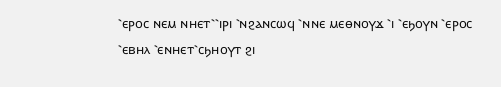⳿ⲉⲣⲟⲥ ⲛⲉⲙ ⲛⲏⲉⲧ⳿⳿ⲓⲣⲓ ⳿ⲛϩⲁⲛⲥⲱϥ ⳿ⲛⲛⲉ ⲙⲉⲑⲛⲟⲩϫ ⳿ⲓ ⳿ⲉϧⲟⲩⲛ ⳿ⲉⲣⲟⲥ ⳿ⲉⲃⲏⲗ ⳿ⲉⲛⲏⲉⲧ⳿ⲥϧⲏⲟⲩⲧ ϩⲓ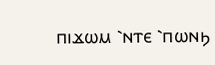ⲡⲓϫⲱⲙ ⳿ⲛⲧⲉ ⳿ⲡⲱⲛϧ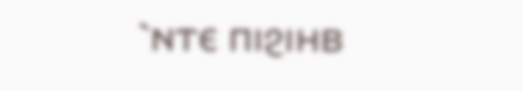⳿ⲛⲧⲉ ⲡⲓϩⲓⲏⲃ